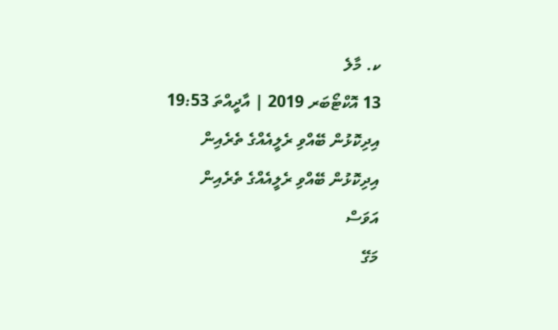ކ. މާލެ
13 އޮކްޓޯބަރ 2019 | އާދީއްތަ 19:53
އިދިކޮޅުން ބޭއްވި ރެލީއެއްގެ ތެރެއިން
އިދިކޮޅުން ބޭއްވި ރެލީއެއްގެ ތެރެއިން
އަވަސް
މަގޭ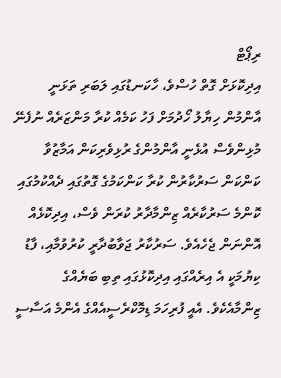ރިޕޯޓް
އިދިކޮޅަށް ގޮތް ހުސްވެ، ހާކަނޑުގައި ލަބަރި ތަޅަނީ
އާންމުން ހިޔާލު ހޯދުމަށް ފަހު ކަމެއް ކުރާ މަންޒަރެއް ނުފެނޭ
މުޅިންވެސް އުޅެނީ އާންމުންގެ ރުޅިވެރިކަން އަމާޒުވާ ކަންކަން ސަރުކާރުން ކުރާ ކަންކަމުގެ ގޮތުގައި ދެއްކުމުގައި
ކޮންމެ ސަރުކާރެއް ޒިންމާދާރު ކުރަން ވެސް، އިދިކޮޅެއް އޮންނަން ޖެހެއެވެ. ސަރުކާރު ޖަވާބުދާރީ ކުރުވުމާއި، ފާޑު ކިޔުމަކީ އެ އިރެއްގައި އިދިކޮޅުގައި ތިބި ބަޔެއްގެ ޒިންމާއެކެވެ. އެއީ ފުރިހަމަ ޑިމޮކްރެސީއެއްގެ އެންމެ އަސާސީ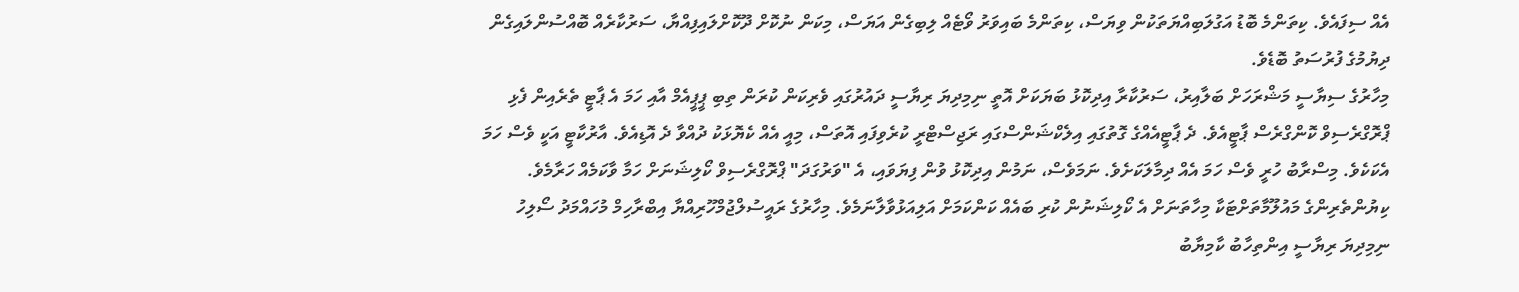އެއް ސިފައެވެ. ކިތަންމެ ބޮޑު އަގުލަބިއްޔަތަކުން ވިޔަސް، ކިތަންމެ ބައިވަރު ވޯޓެއް ލިބިގެން އަޔަސް، މިކަން ނުކޮށް ދޫކޮށްލައިފިއްޔާ، ސަރުކާރެއް ބޮއްސުންލައިގެން ދިޔުމުގެ ފުރުސަތު ބޮޑެވެ.
މިހާރުގެ ސިޔާސީ މަޝްރަހަށް ބަލާއިރު، ސަރުކާރާ އިދިކޮޅު ބަޔަކަށް އޮތީ ނިމިދިޔަ ރިޔާސީ ދައުރުގައި ވެރިކަން ކުރަން ތިބި ޕީޕީއެމް އާއި ހަމަ އެ ޕާޓީ ތެރެއިން ފެޅި ޕްރޮގްރެސިވް ކޮންގްރެސް ޕާޓީއެވެ. ދެ ޕާޓީއެއްގެ ގޮތުގައި އިލެކްޝަންސްގައި ރަޖިސްޓްރީ ކުރެވިފައި އޮތަސް، މިއީ އެއް ކެޔޮޅަކު ދުއްވާ ދެ އޮޑިއެވެ. އާރުކާޓީ އަކީ ވެސް ހަމަ އެކަކެވެ. މިސްރާބު ހުރީ ވެސް ހަމަ އެއް ދިމާލަކަށެވެ. ނަމަވެސް، ނަމުން އިދިކޮޅު ވުން ފިޔަވައި، އެ "ވަރުގަދަ" ޕްރޮގްރެސިވް ކޯލިޝަނަށް ހަމާ ވާކަމެއް ހަރާމެވެ.
ކިޔުންތެރިންގެ މައުލޫމާތަށްޓަކާ މިހާތަނަށް އެ ކޯލިޝަނުން ކުރި ބައެއް ކަންކަމަށް އަލިއަޅުވާލާނަމެވެ. މިހާރުގެ ރައީސުލްޖުމްހޫރިއްޔާ އިބްރާހިމް މުހައްމަދު ސޯލިހު ނިމިދިޔަ ރިޔާސީ އިންތިހާބު ކާމިޔާބު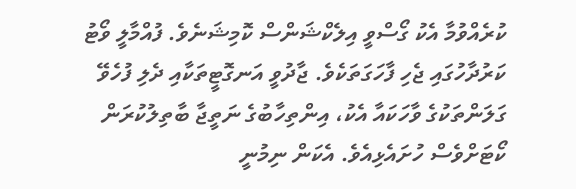ކުރެއްވުމާ އެކު ގޯސްވީ އިލެކްޝަންސް ކޮމިޝަނެވެ. ފުއްމާލީ ވޯޓު ކަރުދާހުގައި ޖެހި ފާހަގަތަކެވެ. ޖާދުވީ އަނގޮޓީތަކާއި ދެލި ފުހެވޭ ގަލަންތަކުގެ ވާހަކައާ އެކު، އިންތިހާބުގެ ނަތީޖާ ބާތިލުކުރަން ކޯޓަށްވެސް ހުށައެޅިއެވެ. އެކަން ނިމުނީ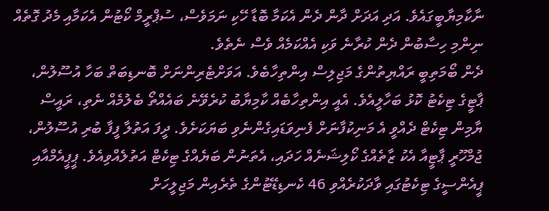ނާކާމިޔާބީގައެވެ. އަދި އަދަށް ދާން ދެން އެކަމާ ބޮޑާ ހޭކި ނަމަވެސް، ސުޕްރީމް ކޯޓުން އެކަމާއި މެދު ގޮތެއް ނިންމި ހިސާބުން ދެން ކުރާނެ ވަކި އެއްކަމެއް ވެސް ނެތެވެ.
ދެން ބޯމަތިބީ ރައްޔިތުންގެ މަޖިލިސް އިންތިހާބެވެ. އަވަށްޓެރިންނަށް ބޮނޑިބަތް ބަހާ އުސޫލުން، ޕާޓީގެ ޓިކެޓު ކޮޅު ބަހާލީއެވެ. އެއީ އިންތިހާބެއް ކާމިޔާބު ކުރެވޭނެ ބައެއްތޯ ބެލުމެއް ނެތި، ރައީސް ޔާމިން ޓިކެޓް ދެއްވީ އެ މަނިކުފާނަށް ފެނިވަޑައިގެންނެވި ބަޔަކަށެވެ. ދީފަ އަތުލާ ފީފާ ބުރި އުސޫލުން، ޖުމްހޫރީ ޕާޓީއާ އެކު ޒާތެއްގެ ކޯލިޝަނެއް ހަދައި، އެތަނުން ބަޔެއްގެ ޓިކެޓް އަތުލެއްވިއެވެ. ޕީޕީއެމްއާއި ޕީއެންސީގެ ޓިކެޓުގައި ވާދަކުރެއްވި 46 ކެނޑިޑޭޓުންގެ ތެރެއިން މަޖިލީހަށް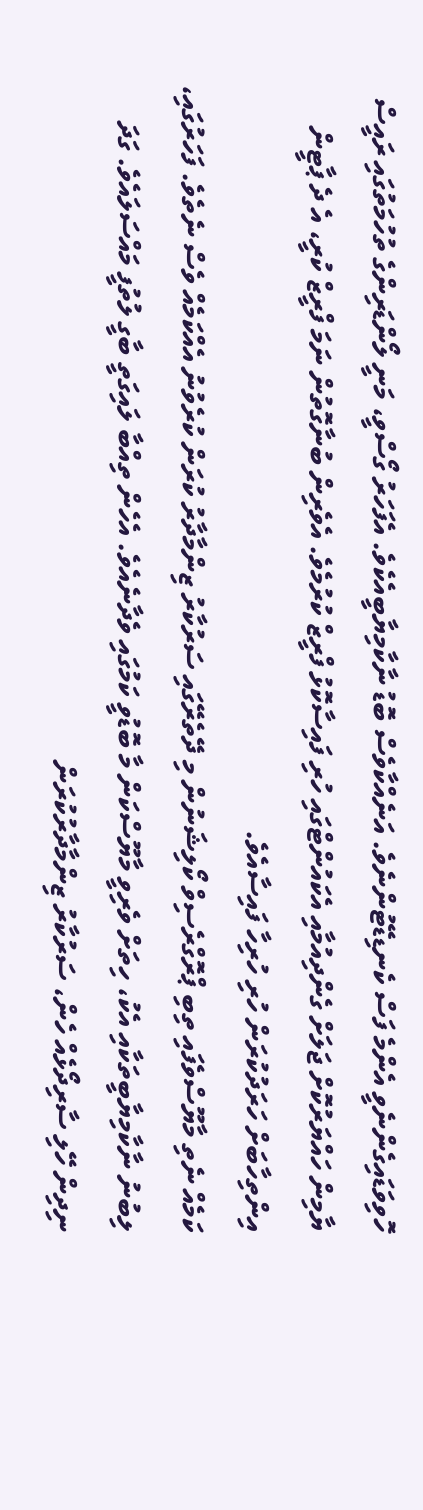ހޮވިވަޑައިގެންނެވީ އެންމެ ފަސް ކެނޑިޑޭޓުންނެވެ. އަނެއްކާވެސް ބޮޑު ނާކާމިޔާބީއެކެވެ. އެފަހަރު ގޯސްވީ، މަނީ ލޯންޑަރިންގެ ތުހުމަތުގައި ރައީސް ޔާމިން ހައްޔަރުކޮށް ޖަލަށް ގެންދިއުމާއި އެކައުންޓްގައި ހުރި ފައިސާކޮޅު ފްރީޒް ކުރުމެވެ. އެވެރިން ބުނާގޮތުން ނަމަ ފްރީޒް ކުރީ، އެ ދެ ޕާޓީން އިންތިހާބަށް ހަރަދުކުރަން ހުރި ހުރިހާ ފައިސާއެވެ.
ކަމެއް ނެތި މާޔޫސްވެފައި ތިބި ޕްރޮގްރެސިވް ކޯލިޝަނުން މި ދޭތެރޭގައި ސަރުކާރު ޒިންމާދާރު ކުރަން ކުރެވުނު އެއްކަމެއް ވެސް ނެތެވެ. ފަހަރުގައި، ލިބުނު ނާކާމިޔާބީތަކާއި އެކު، ހިތަށް ވެރިވީ މާޔޫސްކަން މާ ބޮޑުވީ ކަމުގައި ވެދާނެއެވެ. އެހެން ތިއްބާ ލައިގަތީ ބާގީ ލުތުފީ މައްސަލައެވެ. ގަދަ ނިދިން ހޭލި ސާރިދޯޅެއް ހެން، ސަރުކާރު ޒިންމާދާރުކުރަން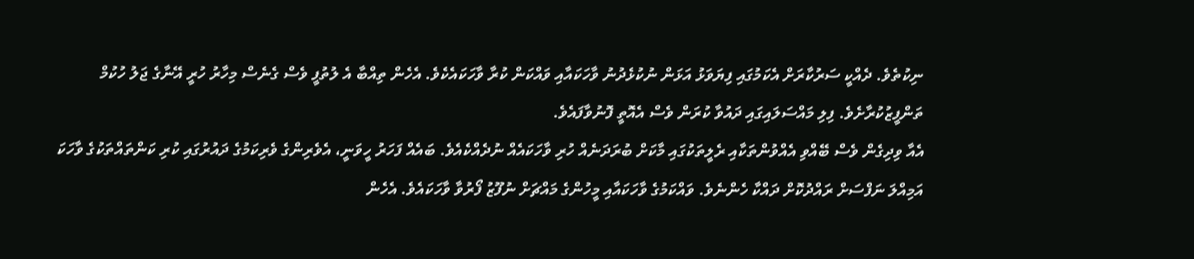ނިކުތެވެ. ދެއްކީ ސަރުކާރަށް އެކަމުގައި ފިޔަވަޅު އަޅަން ނުކުޅެދުނު ވާހަކައާއި ވައްކަން ކުރާ ވާހަކައެކެވެ. އެހެން ތިއްބާ އެ ލުތުފީ ވެސް ގެނެސް މިހާރު ހުރީ އޭނާގެ ޖަލު ހުކުމް ތަންފީޒުކުރާށެވެ. ފިލި މައްސަލައިގައި ދައުވާ ކުރަން ވެސް އެއޮތީ ފޮނުވާފައެވެ.
އެއާ ވިދިގެން ވެސް ބޭއްވި އެއްވުންތަކާއި ރެލީތަކުގައި މާކަށް ބުރަދަނެއް ހުރި ވާހަކައެއް ނުދެއްކެއެވެ. ބައެއް ފަހަރު ހީވަނީ، އެވެރިންގެ ވެރިކަމުގެ ދައުރުގައި ކުރި ކަންތައްތަކުގެ ވާހަކަ އަމިއްލަ ނަފްސަށް ރައްދުކޮށް ދައްކާ ހެންނެވެ. ވައްކަމުގެ ވާހަކައާއި މީހުންގެ މައްޗަށް ނުފޫޒު ފޯރުވާ ވާހަކައެވެ. އެހެން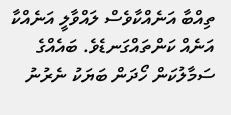ތިއްބާ އަނެއްކާވެސް ލައްވާލީ އަނެއްކާ އަނެއް ކަންތައްގަނޑެވެ. ބައެއްގެ ސަމާލުކަން ހޯދަން ބަޔަކު ނެރުނު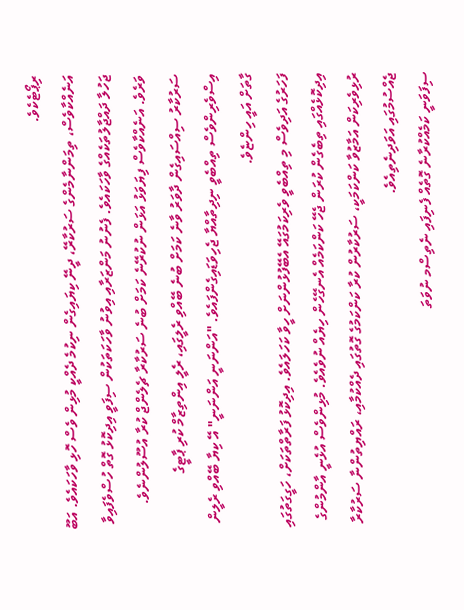ރިޕޯޓެކެވެ.
އަނެއްކާވެސް، ތިމަންނާމެންގެ ސަރުކާރޭ، ދީނޭ ކިޔައިގެން ނިކުމެ ދެއްކީ މުޅިން ވެސް ހޮޅި ވާހަކައެވެ. އަބޫ ޖަހުލާ ދައްޖާލުތަކެއްގެ ވާހަކައެވެ. ފެނުނު މަންޒަރާއި އިވުނު ވާހަކަތަކުން ސިފަވީ އިދިކޮޅު ގޮތް ހުސްވެފައިވާ ވަރެވެ. އަނެއްކާވެސް ފިޔަވަޅު އަޅަން ނުކުރޭނެ ކަމަށް ބުނެ ސަރުކާރާ ޗެލެންޖް ކުރާ އުސޫލުންނެވެ. ސަރުކާރު ސިއްސައިގެން ދާވަރު ވާނެ ކަމަށް ބުނެ ބޭއްވި ރެލީގައި، ރެލީ އިންތިޒާމް ކުރި ޕާޓީގެ އިސްވެރިންވެސް ތިއްބެވީ ނިދިތާއްޔާ ޖެހިވަޑައިގެންފައެވެ. "އަންނަނީ އަންނަނީ" އޭ ކިޔާ ބޭއްވި ރެލީން ގާތަށް އައީ ހިންޏެވެ.
ފަހަރުގެ އަދިވެސް މި ތިއްބެވީ ވެރިކަމުގައޭ އެބޭފުޅުންނަށް ހީވާ ކަހަލައެވެ. އިދިކޮޅު ފަރާތްތަކަށް، ހަގީގަތުގައި އިދިކޮޅެއްގައި ތިބެގެން ކުރަން ޖެހޭ ކަންކަމެއް އެނގޭހެން ހިޔެއް ނުވެއެވެ. މުޅިންވެސް އުޅެނީ އާންމުންގެ ރުޅިވެރިކަން އަމާޒުވާ ކަންކަމަކީ، ސަރުކާރުން ކުރާ ކަންކަމުގެ ގޮތުގައި ދެއްކުމާއި، ރައްޔިތުންނާ ސަރުކާރާ ޖެއްސުމުގައި އަވަދިނެތިއެވެ.
ސިފަވަނީ ކަމެއްކުރާނެ ގޮތެއް ފެނިފައި ނެތިސްމ ނުވަތަ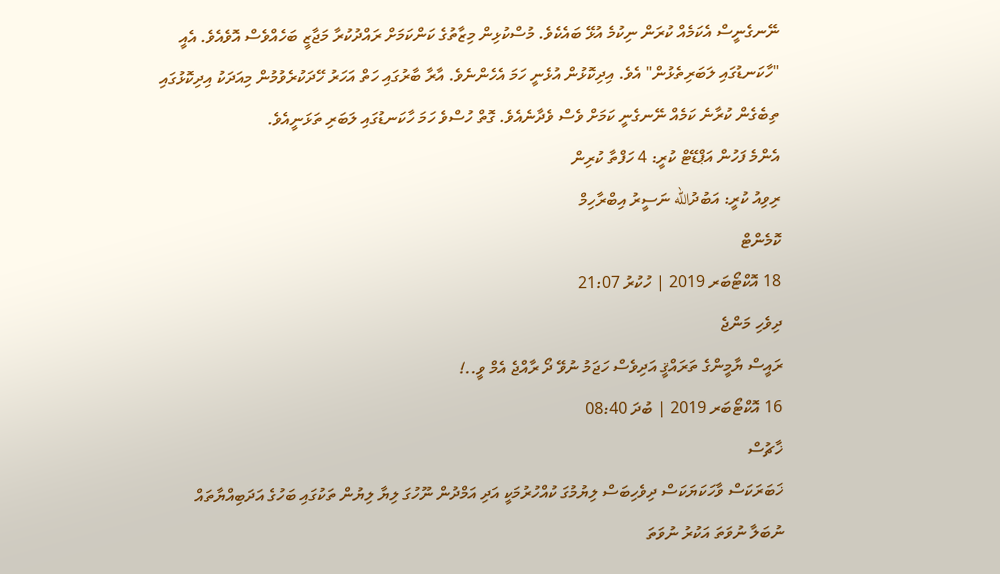ނޭނގެނީސް އެކަމެއް ކުރަން ނިކުމެ އުޅޭ ބައެކެވެ. މުސްކުޅިން މިޒާތުގެ ކަންކަމަށް ރައްދުކުރާ މަޖާޒީ ބަހެއްވެސް އޮވެއެވެ. އެއީ "ހާކަނޑުގައި ލަބަރިތެޅުން" އެވެ. އިދިކޮޅުން އުޅެނީ ހަމަ އެހެންނެވެ. އާރާ ބާރުގައި ހަތް އަހަރު ހޭދަކުރެވުމުން މިއަދަކު އިދިކޮޅުގައި ތިބެގެން ކުރާނެ ކަމެއް ނޭނގެނީ ކަމަށް ވެސް ވެދާނެއެވެ. ގޮތް ހުސްވެ ހަމަ ހާކަނޑުގައި ލަބަރި ތަޅަނީއެވެ.
އެންމެ ފަހުން އަޕްޑޭޓް ކުރީ: 4 ހަފްތާ ކުރިން
ރިވިއު ކުރީ: އަބުދުالله ނަސީރު އިބްރާހިމް
ކޮމެންޓް
18 އޮކްޓޯބަރ 2019 | ހުކުރު 21:07
ދިވެހި މަންޖެ
ރައީސް ޔާމީންގެ ތަރައްޤީ އަދިވެސް ހަޖަމު ނުވޭ ދޯ ރާއްޖެ އެމް ވީ..!
16 އޮކްޓޯބަރ 2019 | ބުދަ 08:40
ޚާޗުސް
ޚަބަރަކަސް ވާހަކަޔަކަސް ދިވެހިބަސް ލިޔުމުގަ ކުއްހުރުމަކީ އަދި އަމްދުން ނޫހުގަ ލިޔާ ލިޔުން ތަކުގައި ބަހުގެ އަދަބިއްޔާތައް ނުބަލާ ނުވަތަ އަކުރު ނުވަތަ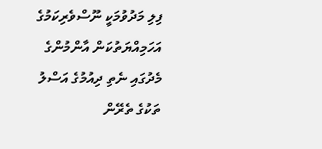ފިލި މަދުވުމަކީ ނޫސްވެރިކަމުގެ އަހަމިއްޔަތުކަން އާންމުންގެ މެދުގައި ނެތި ދިއުމުގެ އަސްލު ތަކުގެ ތެރޭން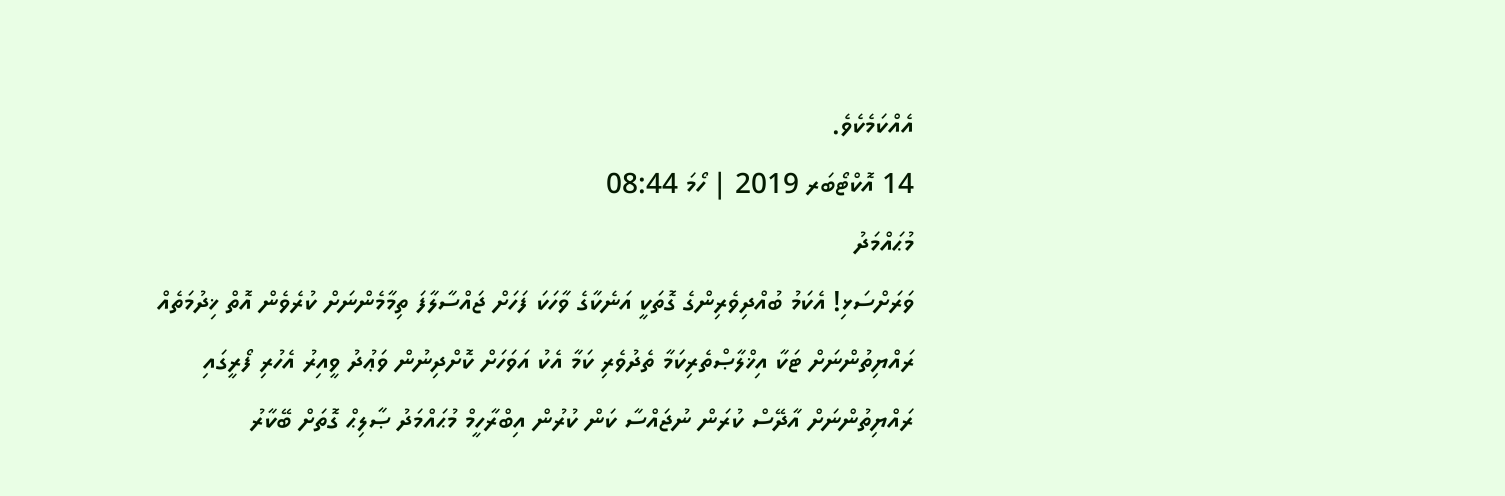އެއްކަމެކެވެ.
14 އޮކްޓޯބަރ 2019 | ހޯމަ 08:44
މުޙައްމަދު
ވަރަށްސަޅި! އެކަމު ބުއްދިވެރިންގެ ގޮތަކީ އަނެކާގެ ވާހަކަ ފަހަށް ޖައްސާލާފަ ތިމާމެންނަށް ކުރެވެން އޮތް ޚިދުމަތެއް ރައްޔިތުންނަށް ޓަކާ އިޚްލާޞްތެރިކަމާ ތެދުވެރި ކަމާ އެކު އަވަހަށް ކޮށްދިނުން ވަޢުދު ވީއިރު އެހުރި ފޯރީގައި ރައްޔިތުންނަށް އާދޭސް ކުރަން ނުޖައްސާ ކަން ކުރުން އިބްރާހީމް މުޙައްމަދު ޞާލިޙް ގޮތަށް ބޭކާރު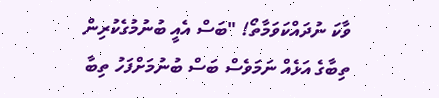ވާކަ ނުދައްކަވަމާތޯ! "ބަސް އެއީ ބުނުމުގެކުރިން ތިބާގެ އަޅެއް ނަމަވެސް ބަސް ބުނުމަށްފަހު ތިބާ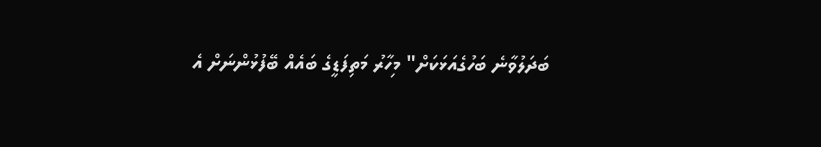ބަދަލުވާނެ ބަހުގެއަޅަކަށް" މިހާރު މަތިފަޑީގެ ބައެއް ބޭފުޅުންނަށް އެ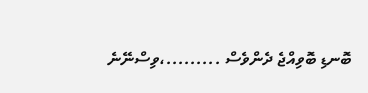ބޮނޑި ބޮވިއްޖެ ދެންވެސް .........،ވިސްނޭނެ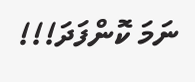ނަމަ ކޮންފަދަ!!!